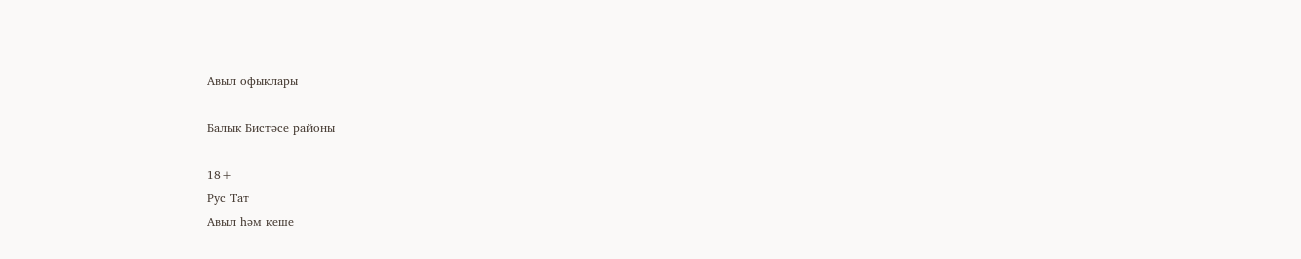Авыл офыклары

Балык Бистәсе районы

18+
Рус Тат
Авыл һәм кеше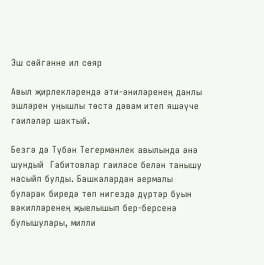Эш сөйгәнне ил сөяр

Авыл җирлекләрендә әти-әниләренең данлы эшләрен уңышлы төстә дәвам итеп яшәүче гаиләләр шактый.

Безгә дә Түбән Тегермәнлек авылында әнә шундый  Габитовлар гаиләсе белән танышу насыйп булды. Башкалардан аермалы буларак биредә төп нигездә дүртәр буын вәкилләренең җыелышып бер-берсенә булышулары, милли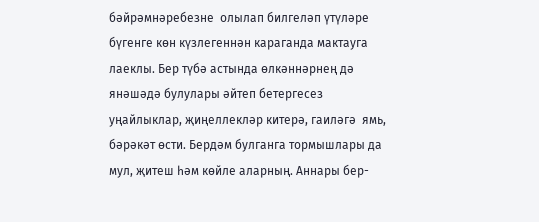бәйрәмнәребезне  олылап билгеләп үтүләре бүгенге көн күзлегеннән караганда мактауга лаеклы. Бер түбә астында өлкәннәрнең дә янәшәдә булулары әйтеп бетергесез уңайлыклар, җиңеллекләр китерә, гаиләгә  ямь, бәрәкәт өсти. Бердәм булганга тормышлары да мул, җитеш һәм көйле аларның. Аннары бер-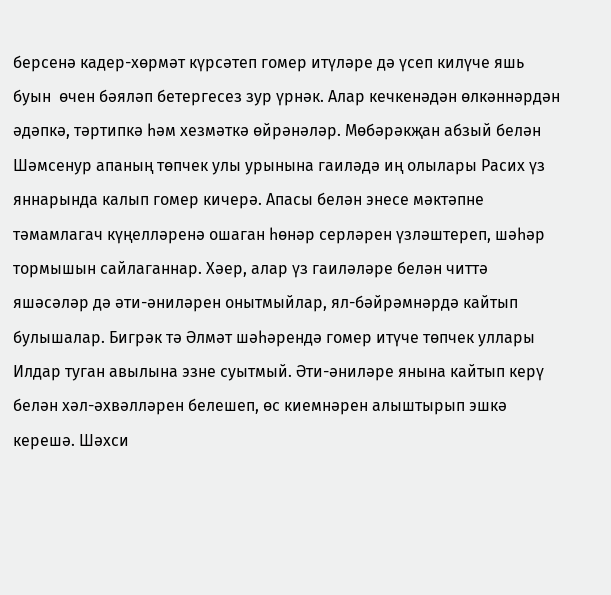берсенә кадер-хөрмәт күрсәтеп гомер итүләре дә үсеп килүче яшь буын  өчен бәяләп бетергесез зур үрнәк. Алар кечкенәдән өлкәннәрдән әдәпкә, тәртипкә һәм хезмәткә өйрәнәләр. Мөбәрәкҗан абзый белән Шәмсенур апаның төпчек улы урынына гаиләдә иң олылары Расих үз яннарында калып гомер кичерә. Апасы белән энесе мәктәпне тәмамлагач күңелләренә ошаган һөнәр серләрен үзләштереп, шәһәр тормышын сайлаганнар. Хәер, алар үз гаиләләре белән читтә яшәсәләр дә әти-әниләрен онытмыйлар, ял-бәйрәмнәрдә кайтып булышалар. Бигрәк тә Әлмәт шәһәрендә гомер итүче төпчек уллары Илдар туган авылына эзне суытмый. Әти-әниләре янына кайтып керү белән хәл-әхвәлләрен белешеп, өс киемнәрен алыштырып эшкә керешә. Шәхси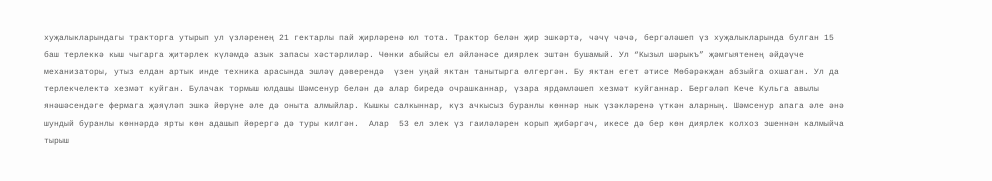хуҗалыкларындагы тракторга утырып ул үзләренең 21 гектарлы пай җирләренә юл тота. Трактор белән җир эшкәртә, чәчү чәчә, бергәләшеп үз хуҗалыкларында булган 15 баш терлеккә кыш чыгарга җитәрлек күләмдә азык запасы хәстәрлиләр. Чөнки абыйсы ел әйләнәсе диярлек эштән бушамый. Ул “Кызыл шәрыкъ” җәмгыятенең әйдәүче механизаторы, утыз елдан артык инде техника арасында эшләү дәверендә  үзен уңай яктан танытырга өлгергән. Бу яктан егет әтисе Мөбәрәкҗан абзыйга охшаган. Ул да терлекчелектә хезмәт куйган. Булачак тормыш юлдашы Шәмсенур белән дә алар биредә очрашканнар, үзара ярдәмләшеп хезмәт куйганнар. Бергәләп Кече Кульга авылы янәшәсендәге фермага җәяүләп эшкә йөрүне әле дә оныта алмыйлар. Кышкы салкыннар, күз ачкысыз буранлы көннәр нык үзәкләренә үткән аларның. Шәмсенур апага әле әнә шундый буранлы көннәрдә ярты көн адашып йөрергә дә туры килгән.  Алар  53 ел элек үз гаиләләрен корып җибәргәч, икесе дә бер көн диярлек колхоз эшеннән калмыйча тырыш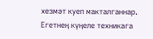хезмәт куеп макталганнар. Егетнең күңеле техникага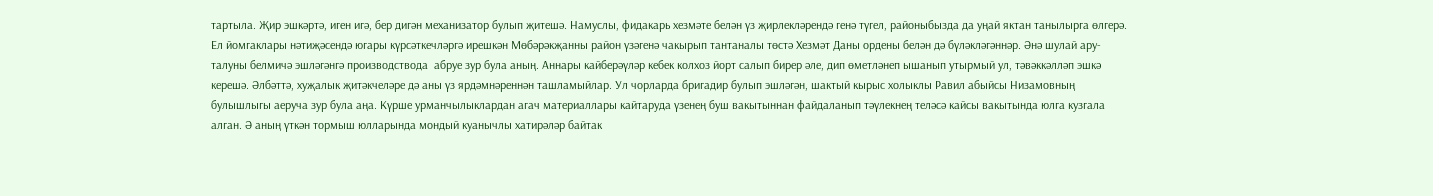тартыла. Җир эшкәртә, иген игә, бер дигән механизатор булып җитешә. Намуслы, фидакарь хезмәте белән үз җирлекләрендә генә түгел, районыбызда да уңай яктан танылырга өлгерә.  Ел йомгаклары нәтиҗәсендә югары күрсәткечләргә ирешкән Мөбәрәкҗанны район үзәгенә чакырып тантаналы төстә Хезмәт Даны ордены белән дә бүләкләгәннәр. Әнә шулай ару-талуны белмичә эшләгәнгә производствода  абруе зур була аның. Аннары кайберәүләр кебек колхоз йорт салып бирер әле, дип өметләнеп ышанып утырмый ул, тәвәккәлләп эшкә керешә. Әлбәттә, хуҗалык җитәкчеләре дә аны үз ярдәмнәреннән ташламыйлар. Ул чорларда бригадир булып эшләгән, шактый кырыс холыклы Равил абыйсы Низамовның булышлыгы аеруча зур була аңа. Күрше урманчылыклардан агач материаллары кайтаруда үзенең буш вакытыннан файдаланып тәүлекнең теләсә кайсы вакытында юлга кузгала алган. Ә аның үткән тормыш юлларында мондый куанычлы хатирәләр байтак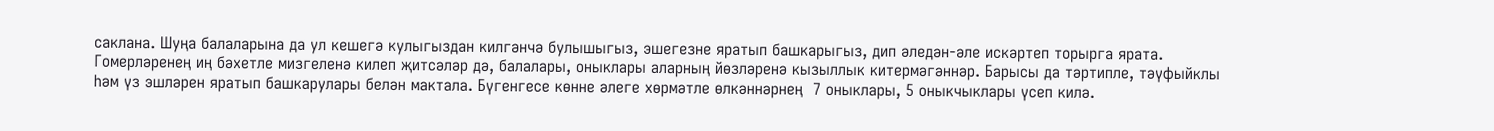саклана. Шуңа балаларына да ул кешегә кулыгыздан килгәнчә булышыгыз, эшегезне яратып башкарыгыз, дип әледән-әле искәртеп торырга ярата. Гомерләренең иң бәхетле мизгеленә килеп җитсәләр дә, балалары, оныклары аларның йөзләренә кызыллык китермәгәннәр. Барысы да тәртипле, тәүфыйклы һәм үз эшләрен яратып башкарулары белән мактала. Бүгенгесе көнне әлеге хөрмәтле өлкәннәрнең  7 оныклары, 5 оныкчыклары үсеп килә.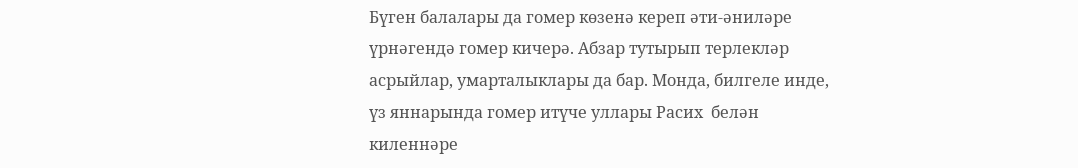Бүген балалары да гомер көзенә кереп әти-әниләре үрнәгендә гомер кичерә. Абзар тутырып терлекләр асрыйлар, умарталыклары да бар. Монда, билгеле инде, үз яннарында гомер итүче уллары Расих  белән киленнәре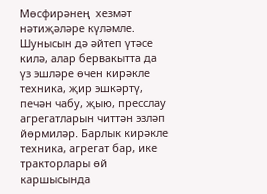Мөсфирәнең  хезмәт нәтиҗәләре күләмле.  Шунысын дә әйтеп үтәсе килә, алар бервакытта да үз эшләре өчен кирәкле техника, җир эшкәртү, печән чабу, җыю, пресслау агрегатларын читтән эзләп йөрмиләр. Барлык кирәкле техника, агрегат бар, ике тракторлары өй каршысында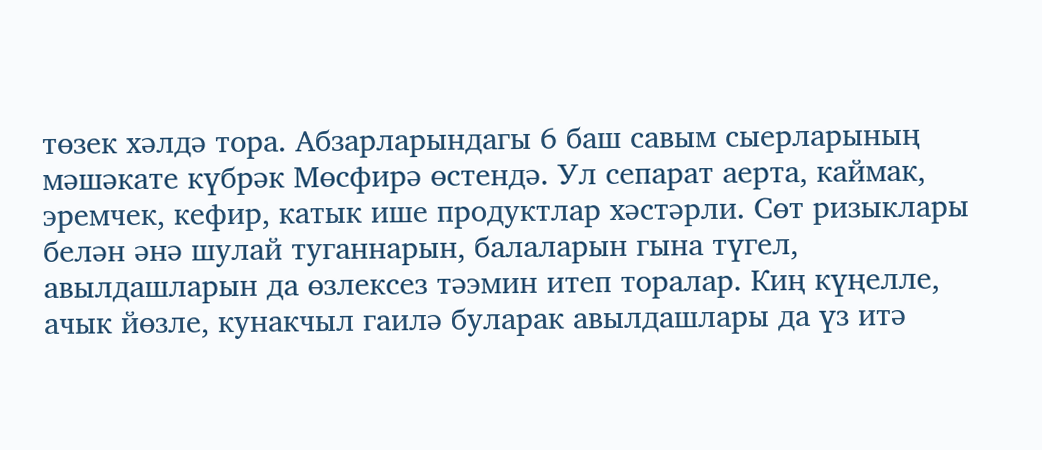төзек хәлдә тора. Абзарларындагы 6 баш савым сыерларының мәшәкате күбрәк Мөсфирә өстендә. Ул сепарат аерта, каймак, эремчек, кефир, катык ише продуктлар хәстәрли. Сөт ризыклары белән әнә шулай туганнарын, балаларын гына түгел, авылдашларын да өзлексез тәэмин итеп торалар. Киң күңелле, ачык йөзле, кунакчыл гаилә буларак авылдашлары да үз итә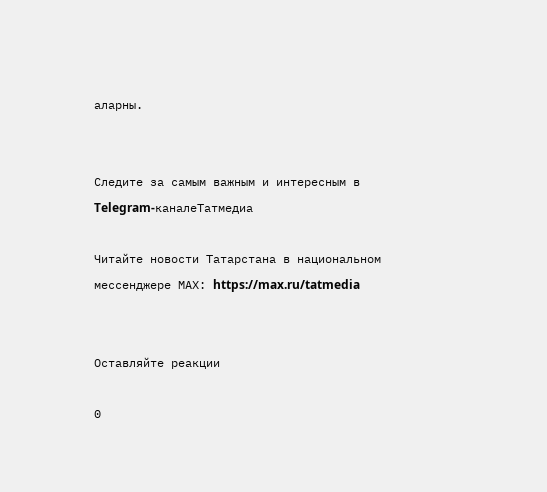аларны.


Следите за самым важным и интересным в Telegram-каналеТатмедиа

Читайте новости Татарстана в национальном мессенджере MАХ: https://max.ru/tatmedia


Оставляйте реакции

0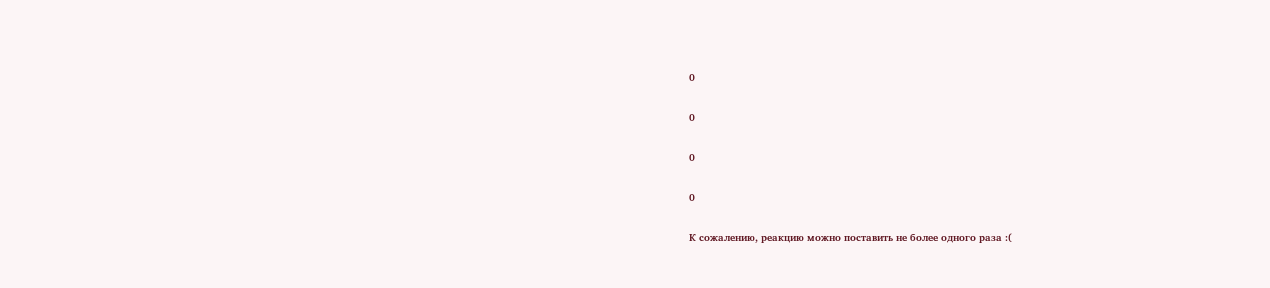0

0

0

0

К сожалению, реакцию можно поставить не более одного раза :(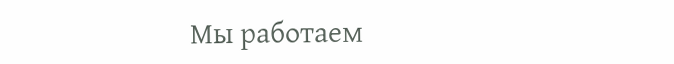Мы работаем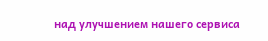над улучшением нашего сервиса